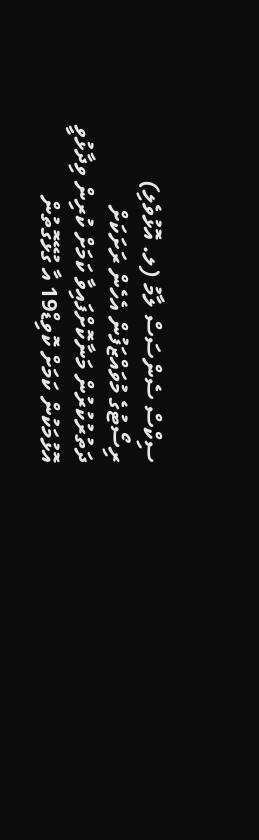ސިކްސް ސެންސަސް ލާމު (ލ. އޮޅުވެލި) ރިސޯޓުގެ މުވައްޒަފުން އެހެން ރަށަކަށް ދަތުރުކުރުން މަނާކޮށްފައިވާ ކަމަށް ކުރިން ވިދާޅުވީ އޮޅުމަކުން ކަމަށް ކޮވިޑް19 އާ ގުޅޭގޮތުން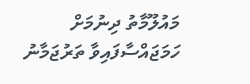މައުލޫމާތު ދިނުމަށް ހަމަޖައްސާފައިވާ ތަރުޖަމާނު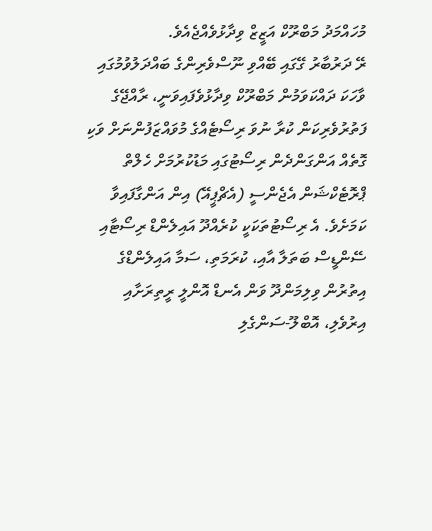މުހައްމަދު މަބްރޫކް އަޒީޒް ވިދާޅުވެއްޖެއެވެ.
ރޭ ދަރުބާރު ގޭގައި ބޭއްވި ނޫސްވެރިންގެ ބައްދަލުވުމުގައި ވާހަކަ ދައްކަވަމުން މަބްރޫކް ވިދާޅުވެފައިވަނީ، ރާއްޖޭގެ ފަތުރުވެރިކަން ކުރާ ނުވަ ރިސޯޓެއްގެ މުވައްޒަފުންނަށް ވަކި ގޮތެއް އަންގަންދެން ރިސޯޓުގައި މަޑުކުރުމަށް ހެލްތް ޕްރޮޓެކްޝަން އެޖެންސީ (އެޗްޕީއޭ) އިން އަންގާފައިވާ ކަމަށެވެ. އެ ރިސޯޓުތަކަކީ ކުރެއްދޫ އައިލެންޑް ރިސޯޓާއި ސޭންޑީސް ބަތަލާ އާއި، ކުރަމަތި، ސަމާ އައިލެންޑްގެ އިތުރުން ވިލިމަންދޫ ވަން އެނޑް އޮންލީ ރީތިރަށާއި އިރުވެލި، އޮބްލޫ-ސަންގެލި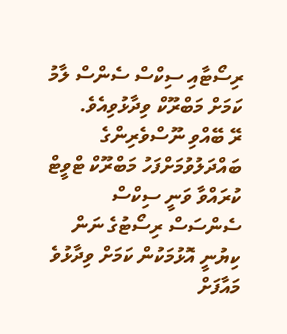ރިސޯޓާއި ސިކްސް ސެންސް ލާމު ކަމަށް މަބްރޫކް ވިދާޅުވިއެވެ.
ރޭ ބޭއްވި ނޫސްވެރިންގެ ބައްދަލުވުމަށްފަހު މަބްރޫކް ޓްވީޓް ކުރައްވާ ވަނީ ސިކްސް ސެންސަސް ރިސޯޓުގެ ނަން ކިޔުނީ އޮޅުމަކުން ކަމަށް ވިދާޅުވެ މައާފަށް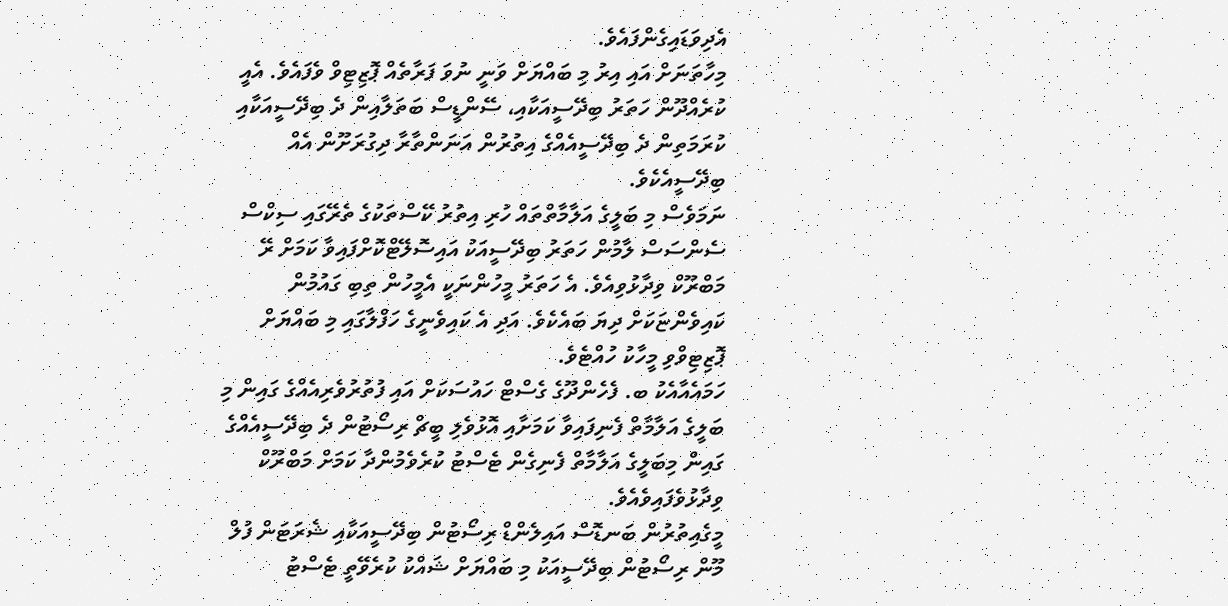އެދިވަޑައިގެންފައެވެ.
މިހާތަނަށް އައި އިރު މި ބައްޔަށް ވަނީ ނުވަ ފަރާތެއް ޕޮޒިޓިވް ވެފައެވެ. އެއީ ކުރެއްދޫން ހަތަރު ބިދޭސީއަކާއި، ސޭންޑީސް ބަތަލާއިން ދެ ބިދޭސީއަކާއި ކުރަމަތިން ދެ ބިދޭސީއެއްގެ އިތުރުން އަނަންތާރާ ދިގުރަށޫން އެއް ބިދޭސީއެކެވެ.
ނަމަވެސް މި ބަލީގެ އަލާމާތްތައް ހުރި އިތުރު ކޭސްތަކުގެ ތެރޭގައި ސިކްސް ސެންސަސް ލާމުން ހަތަރު ބިދޭސީއަކު އައިސޮލޭޓްކޮށްފައިވާ ކަމަށް ރޭ މަބްރޫކް ވިދާޅުވިއެވެ. އެ ހަތަރު މީހުންނަކީ އެމީހުން ތިބި ގައުމުން ކައިވެންޏަކަށް ދިޔަ ބައެކެވެ. އަދި އެ ކައިވެނީގެ ހަފްލާގައި މި ބައްޔަށް ޕޮޒިޓިވްވި މީހާކު ހުއްޓެވެ.
ހަމައެއާއެކު ބ. ފެހެންދޫގެ ގެސްޓް ހައުސަކަށް އައި ފުތުރުވެރިއެއްގެ ގައިން މި ބަލީގެ އަލާމާތް ފެނިފައިވާ ކަމަށާއި އޮޅުވެލި ބީޗް ރިސޯޓުން ދެ ބިދޭސީއެއްގެ ގައިން މިބަލީގެ އަލާމާތް ފެނިގެން ޓެސްޓު ކުރެވެމުންދާ ކަމަށް މަބްރޫކް ވިދާޅުވެފައިވެއެވެ.
މީގެއިތުރުން ބަނޑޮސް އައިލެންޑް ރިސޯޓުން ބިދޭސީއަކާއި ޝެރަޓަން ފުލް މޫން ރިސޯޓުން ބިދޭސީއަކު މި ބައްޔަށް ޝައްކު ކުރެވޭތީ ޓެސްޓު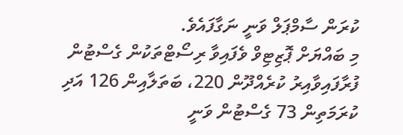ކުރަން ސާމްޕަލް ވަނީ ނަގާފައެވެ.
މި ބައްޔަށް ޕޮޒިޓިވް ވެފައިވާ ރިސޯޓްތަކުން ގެސްޓުން ފުރާފައިވާއިރު ކުރެއްދޫން 220، ބަތަލާއިން 126 އަދި ކުރަމަތިން 73 ގެސްޓުން ވަނީ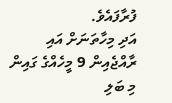ފުރާފައެވެ.
އަދި މިހާތަނަށް އައި ރާއްޖެއިން 9 މީހެއްގެ ގައިން މި ބަލި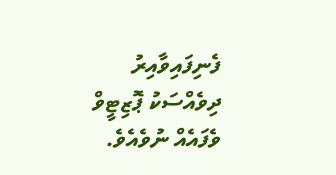ފެނިފައިވާއިރު ދިވެއްސަކު ޕޮޒިޓީވް ވެފައެއް ނުވެއެވެ.